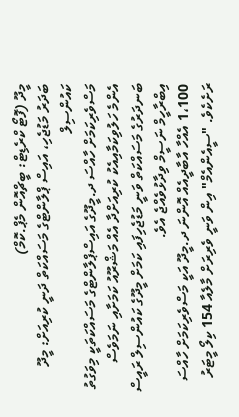މީދޫ (ފޮޓޯ ކްރެޑިޓް: ބީޗްއޮން މެޕް.ކޮމް)
ބަދަރު މަޑުޖެހި، އައިސް ޕްލާންޓްގެ މަސައްކަތް ދަނީ ކުރިއަށް: މީދޫ ކައުންސިލް
މަސްވެރިކަމަށް ހާއްސަ ދ.މީދޫގެ އައިސްޕްލާންޓްގެ މަސައްކަތަކީ މިވަގުތު އެންމެ ހަލުވިކަމާއިއެކު ކުރިއަށްދާ އެއް މަޝްރޫއު ކަމަށާއި ނަމަވެސް ބަނދަރުގެ މަސައްކަތް ވަނީ މަޑުޖެހިފައި ކަމަށް މީދޫގެ ކައުންސިލް ރައީސް އިބްރާހީމް ނަސީމް ވިދާޅުވެއްޖެ އެވެ.
1،100 އެއްހާ އާބާދީއެއް އޮންނަ ދ.މީދޫ އަކީ މަސްވެރިކަމަށް ހާއްސަ ރަށެކެވެ. "ސީއެންއެމް" އިން ވަނީ ވެރިރަށް މާލެއާ 154 ކިލޯ މީޓަރު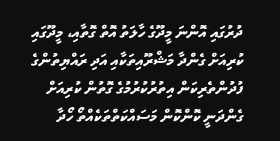ދުރުގައި އޮންނަ މީދޫގެ ހާލަތު އޮތް ގޮތާއި، މީދޫގައި ކުރިއަށް ގެންދާ މަޝްރޫއިތަކާއި އަދި ރައްޔިތުންގެ ފުދުންތެރިކަން އިތުރުކުރުމުގެ ގޮތުން ކުރިއަށް ގެންދަނީ ކޮންކޮން މަސައްކަތްތަކެއްތޯ ހޯދާ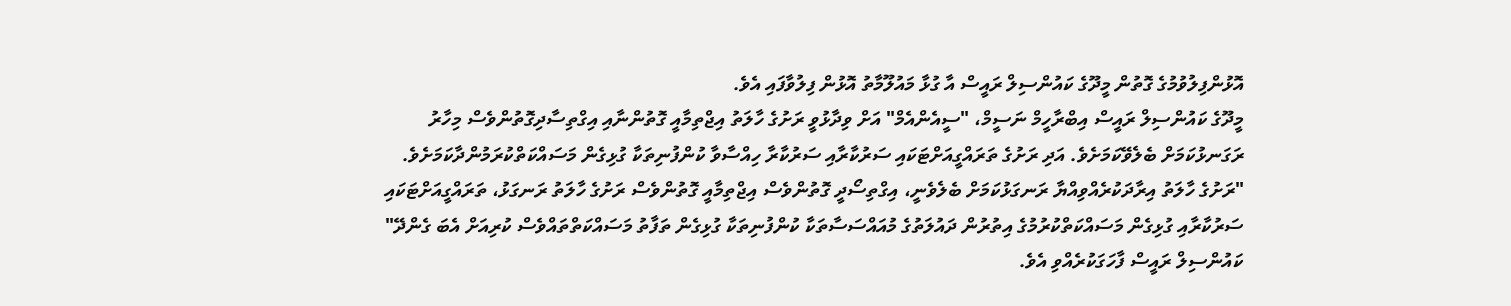އޮޅުންފިލުވުމުގެ ގޮތުން މީދޫގެ ކައުންސިލް ރައީސް އާ ގުޅާ މައުލޫމާތު އޮޅުން ފިލުވާފައި އެވެ.
މީދޫގެ ކައުންސިލް ރައީސް އިބްރާހީމް ނަސީމް، "ސީއެންއެމް" އަށް ވިދާޅުވީ ރަށުގެ ހާލަތު އިޖްތިމާއީ ގޮތުންނާއި އިގްތިސާދިގޮތުންވެސް މިހާރު ރަގަނޅުކަމަށް ބެލެވޭކަމަށެވެ. އަދި ރަށުގެ ތަރައްގީއަށްޓަކައި ސަރުކާރާއި ސަރުކާރާ ހިއްސާވާ ކުންފުނިތަކާ ގުޅިގެން މަސައްކަތްކުރަމުންދާކަމަށެވެ.
"ރަށުގެ ހާލަތު އިރާދަކުރެއްވިއްޔާ ރަނގަޅުކަމަށް ބެލެވެނީ، އިގްތިސޯދީ ގޮތުންވެސް އިޖްތިމާއީ ގޮތުންވެސް ރަށުގެ ހާލަތު ރަނގަޅު، ތަރައްގީއަށްޓަކައި ސަރުކާރާއި ގުޅިގެން މަސައްކަތްކުރުމުގެ އިތުރުން ދައުލަތުގެ މުއައްސަސާތަކާ ކުންފުނިތަކާ ގުޅިގެން ތަފާތު މަސައްކަތްތައްވެސް ކުރިއަށް އެބަ ގެންދޭ" ކައުންސިލް ރައީސް ފާހަގަކުރެއްވި އެވެ.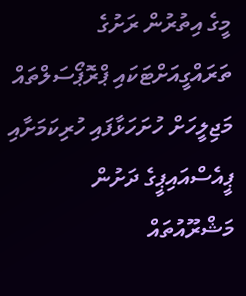މީގެ އިތުރުން ރަށުގެ ތަރައްގީއަށްޓަކައި ޕްރޮޕޯސަލްތައް މަޖިލީހަށް ހުށަހަޅާފައި ހުރިކަމަށާއި ޕީއެސްއައިޕީގެ ދަށުން މަޝްރޫއުތައް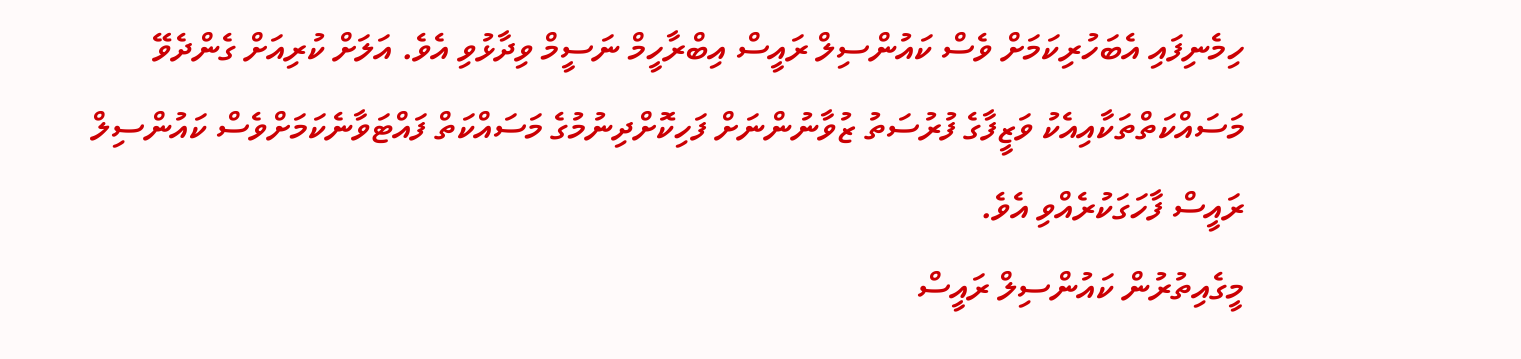ހިމެނިފައި އެބަހުރިކަމަށް ވެސް ކައުންސިލް ރައީސް އިބްރާހީމް ނަސީމް ވިދާޅުވި އެވެ. އަލަށް ކުރިއަށް ގެންދެވޭ މަސައްކަތްތަކާއިއެކު ވަޒީފާގެ ފުރުސަތު ޒުވާނުންނަށް ފަހިކޮށްދިނުމުގެ މަސައްކަތް ފައްޓަވާނެކަމަށްވެސް ކައުންސިލް ރައީސް ފާހަގަކުރެއްވި އެވެ.
މީގެއިތުރުން ކައުންސިލް ރައީސް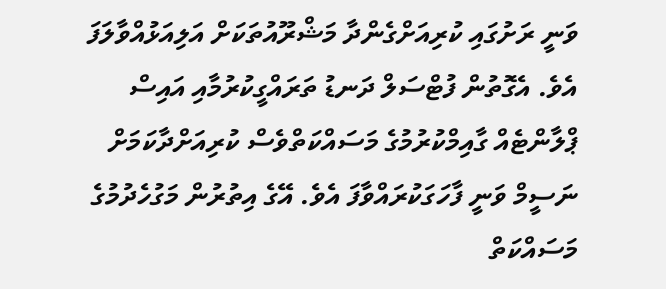ވަނީ ރަށުގައި ކުރިއަށްގެންދާ މަޝްރޫއުތަކަށް އަލިއަޅުއްވާލަފަ އެވެ. އެގޮތުން ފުޓްސަލް ދަނޑު ތަރައްގީކުރުމާއި އައިސް ޕްލާންޓެއް ގާއިމްކުރުމުގެ މަސައްކަތްވެސް ކުރިއަށްދާކަމަށް ނަސީމް ވަނީ ފާހަގަކުރައްވާފަ އެވެ. އޭގެ އިތުރުން މަގުހެދުމުގެ މަސައްކަތް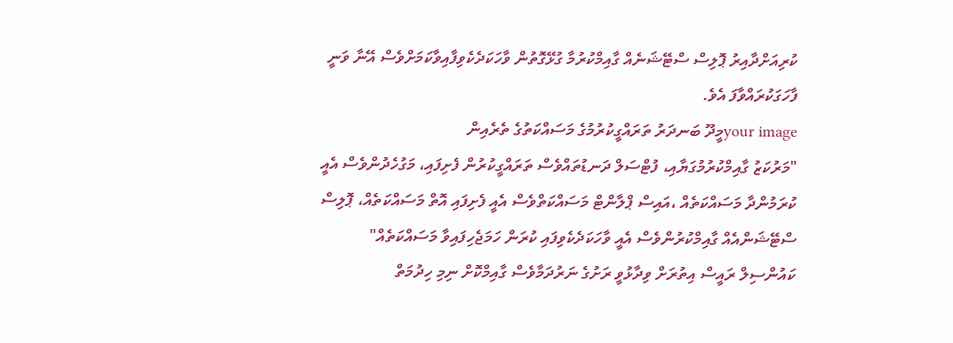ކުރިއަށްދާއިރު ޕޮލިސް ސްޓޭޝަނެއް ގާއިމްކުރުމާ ގުޅޭގޮތުން ވާހަކަދެކެވިފާއިވާކަމަށްވެސް އޭނާ ވަނީ ފާހަގަކުރައްވާފަ އެވެ.
your imageމީދޫ ބަނދަރު ތަރައްގީކުރުމުގެ މަސައްކަތުގެ ތެރެއިން
"މަރުކަޒު ގާއިމްކުރުމުގަޔާއި، ފުޓްސަލް ދަނޑުތައްވެސް ތަރައްގީކުރުން ފެށިފައި، މަގުހެދުންވެސް އެއީ ކުރަމުންދާ މަސައްކަތެއް ،އައިސް ޕްލާންޓް މަސައްކަތްވެސް އެއީ ފެށިފައި އޮތް މަސައްކަތެއް، ޕޮލިސް ސްޓޭޝަންއެއް ގާއިމްކުރުންވެސް އެއީ ވާހަކަދެކެވިފައި ކުރަން ހަމަޖެހިފައިވާ މަސައްކަތެއް"
ކައުންސިލް ރައީސް އިތުރަށް ވިދާޅުވީ ރަށުގެ ނަރުދަމާވެސް ގާއިމްކޮށް ނިމި ހިދުމަތް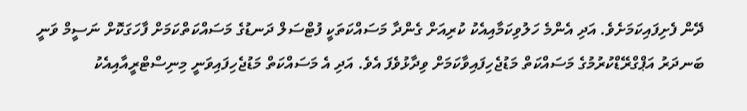ދޭން ފެށިފައިކަމަށެވެ. އަދި އެންމެ ހަލުވިކަމާއިއެކު ކުރިއަށް ގެންދާ މަސައްކަތަކީ ފުޓްސަލް ދަނޑުގެ މަސައްކަތްކަމަށް ފާހަގަކޮށް ނަސީމް ވަނީ ބަނދަރު އަޕްގްރޭޑްކުރުމުގެ މަސައްކަތް މަޑުޖެހިފައިވާކަމަށް ވިދާޅުވެފަ އެވެ. އަދި އެ މަސައްކަތް މަޑުޖެހިފައިވަނީ މިނިސްޓްރީއާއިއެކު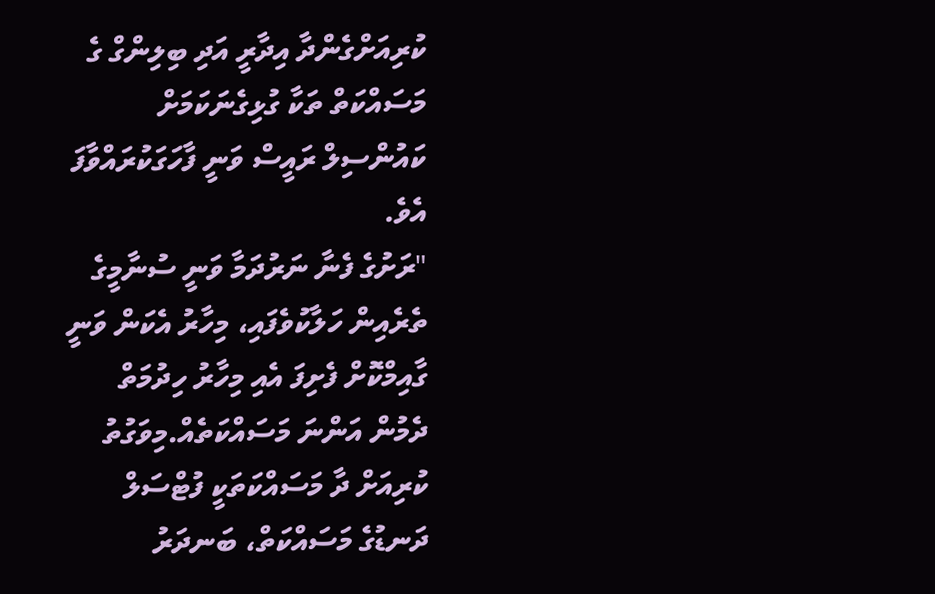ކުރިއަށްގެންދާ އިދާރީ އަދި ބިލިންގް ގެ މަސައްކަތް ތަކާ ގުޅިގެނަކަމަށް ކައުންސިލް ރައީސް ވަނީ ފާހަގަކުރައްވާފަ އެވެ.
"ރަށުގެ ފެނާ ނަރުދަމާ ވަނީ ސުނާމީގެ ތެރެއިން ހަލާކުވެފައި، މިހާރު އެކަން ވަނީ ގާއިމްކޮށް ފެށިފަ އެއި މިހާރު ހިދުމަތް ދެމުން އަންނަ މަސައްކަތެއް.މިވަގުތު ކުރިއަށް ދާ މަސައްކަތަކީ ފުޓްސަލް ދަނޑުގެ މަސައްކަތް، ބަނދަރު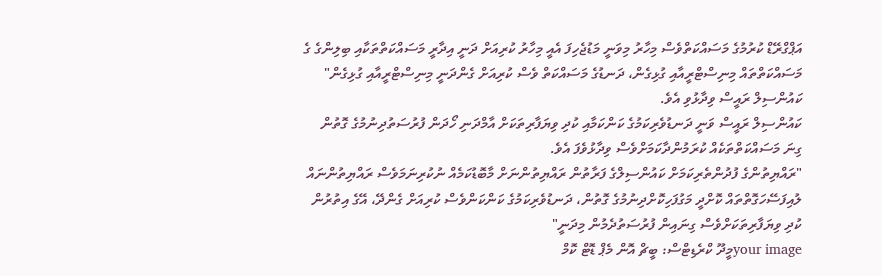އަޕްގްރޭޑް ކުރުމުގެ މަސައްކަތްވެސް މިހާރު މިވަނީ މަޑުޖެހިފަ އެއީ މިހާރު ކުރިއަށް ދަނީ އިދާރީ މަސައްކަތްތަކާއި ބިލިންގެ ގެ މަސައްކަތްތައް މިނިސްޓްރީއާއި ގުޅިގެން، ދަނޑުގެ މަސައްކަތް ވެސް ކުރިއަށް ގެންދަނީ މިނިސްޓްރީއާއި ގުޅިގެން" ކައުންސިލް ރައީސް ވިދާޅުވި އެވެ.
ކައުންސިލް ރައީސް ވަނީ ދަނޑުވެރިކަމުގެ ކަންކަމާއި ކުދި ވިޔަފާރިތަކަށް އާމްދަނި ހޯދަން ފުރުސަތުދިނުމުގެ ގޮތުން ގިނަ މަސައްކަތްތަކެއް ކުރަމުންދާކަމަށްވެސް ވިދާޅުވެފަ އެވެ.
"ރައްޔިތުންގެ ފުދުންތެރިކަމަށް ކައުންސިލްގެ ފަރާތުން ރައްޔިތުންނަށް މާބޮޑުކަމެއް ނުކުރިނަމަވެސް ރައްޔިތުންނައް ލުއިފަސޭހަގޮތްތައް ކޮށްދީ މަގުފަހިކޮށްދިނުމުގެ ގޮތުން، ދަނޑުވެރިކަމުގެ ކަންކަންވެސް ކުރިއަށް ގެންދޭ، އޭގެ އިތުރުން ކުދި ވިޔަފާރިތަކަށްވެސް ގިނައިން ފުރުސަތުދެމުން މިދަނީ"
your imageމީދޫ ކްރެޑިޓްސް: ބީޗް އޮން މެޕް ޑޮޓް ކޮމް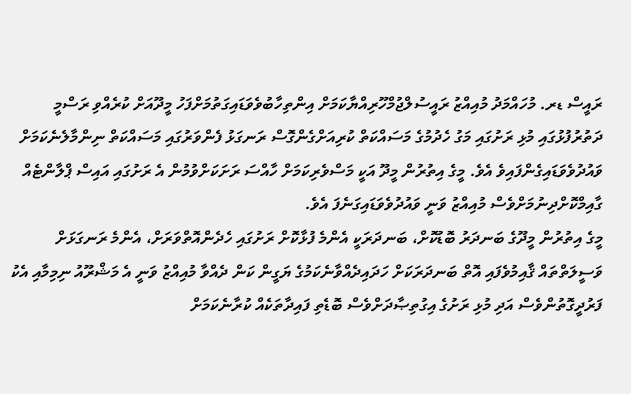ރައީސް ޑރ. މުހައްމަދު މުއިއްޒު ރައީސުލްޖުމްހޫރިއްޔާކަމަށް އިންތިހާބުވެވަޑައިގަތުމަށްފަހު މީދޫއަށް ކުރެއްވި ރަސްމީ ދަތުރުފުޅުގައި މުޅި ރަށުގައި މަގު ހެދުމުގެ މަސައްކަތް ކުރިއަށްގެންގޮސް ރަނގަޅު ފެންވަރުގައި މަސައްކަތް ނިންމާލެނެކަމަށް ވައުދުވެވަޑައިގެންފައިވެ އެވެ. މީގެ އިތުރުން މީދޫ އަކީ މަސްވެރިކަމަށް ހާއްސަ ރަށަކަށްވުމުން އެ ރަށުގައި އައިސް ޕްލާންޓެއް ގާއިމްކޮށްދިނުމަށްވެސް މުއިއްޒު ވަނީ ވައުދުވެވަޑައިގަނެފަ އެވެ.
މީގެ އިތުރުން މީދޫގެ ބަނދަރު ބޮޑުކޮށް، ބަނދަރަކީ އެންމެ ފުޅާކޮށް ރަށުގައި ހެދެންއޮތްވަރަށް، އެންމެ ރަނގަޅަށް ވަސީލަތްތައް ޤާއިމުވެފައި އޮތް ބަނދަރަކަށް ހަދައިދެއްވާނެކަމުގެ ޔަގީން ކަން ދެއްވާ މުއިއްޒު ވަނީ އެ މަޝްރޫއު ނިމިމާއި އެކު ފަރުދީގޮތުންވެސް އަދި މުޅި ރަށުގެ އިގުތިޞާދަށްވެސް ބޮޑެތި ފައިދާތަކެއް ކުރާނެކަމަށް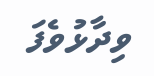ވިދާޅުވެފަ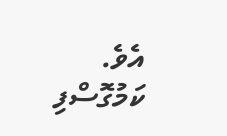އެވެ.
ކަމުގޮސްފި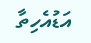އަޑުއެހިތާ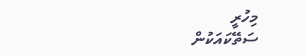މިހުރީ
ސަތޭކައަކުން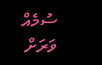ސުމެއް
ވަރަށް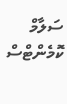ސަލާމް
ކޮމެންޓްސް